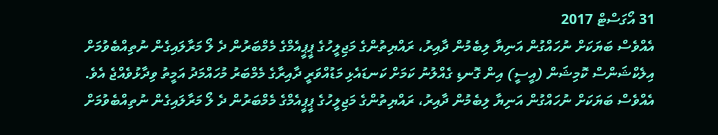31 އޯގަސްޓް 2017
އެއްވެސް ބަޔަކަށް ނުހައްގުން އަނިޔާ ލިބެމުން ދާއިރު، ރައްޔިތުންގެ މަޖިލީހުގެ ޕީޕީއެމްގެ މެމްބަރުން ދެ ލޯ މަރާލައިގެން ނުތިއްބެވުމަށް އިލެކްޝަންސް ކޮމިޝަން (އީސީ) އިން ގޮނޑި ގެއްލުނު ކަމަށް ކަނޑައެޅި މަޑުއްވަރީ ދާއިރާގެ މެމްބަރު މުހައްމަދު އަމީތު ވިދާޅުވެއްޖެ އެވެ.
އެއްވެސް ބަޔަކަށް ނުހައްގުން އަނިޔާ ލިބެމުން ދާއިރު، ރައްޔިތުންގެ މަޖިލީހުގެ ޕީޕީއެމްގެ މެމްބަރުން ދެ ލޯ މަރާލައިގެން ނުތިއްބެވުމަށް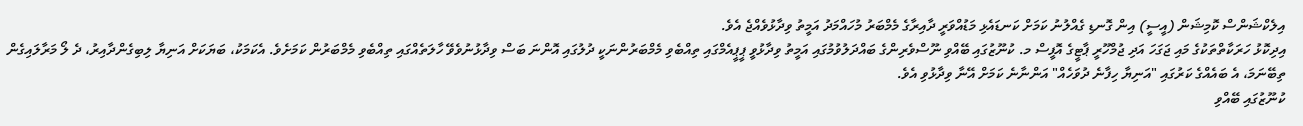އިލެކްޝަންސް ކޮމިޝަން (އީސީ) އިން ގޮނޑި ގެއްލުނު ކަމަށް ކަނޑައެޅި މަޑުއްވަރީ ދާއިރާގެ މެމްބަރު މުހައްމަދު އަމީތު ވިދާޅުވެއްޖެ އެވެ.
އިދިކޮޅު ހަރަކާތްތަކުގެ މައި ޖަގަހަ އަދި ޖުމްހޫރީ ޕާޓީގެ އޮފީސް މ. ކުނޫޒުގައި ބޭއްވި ނޫސްވެރިންގެ ބައްދަލުވުމުގައި އަމީތު ވިދާޅުވީ ޕީޕީއެމްގައި ތިއްބެވި މެމްބަރުންނަކީ ދުލުގައި އޮންނަ ބަސް ވިދާޅުނުވެވޭ ހާލަތެއްގައި ތިއްބެވި މެމްބަރުން ކަމަށެވެ. އެކަމަކު، ބަޔަކަށް އަނިޔާ ލިބިގެންދާއިރު، ދެ ލޯ މަރާލައިގެން ތިބޭނަމަ، އެ ބައެއްގެ ކަރުގައި "އަނިޔާ ހިފާނެ ދުވަހެއް" އަންނާނެ ކަމަށް އޭނާ ވިދާޅުވި އެވެ.
ކުނޫޒުގައި ބޭއްވި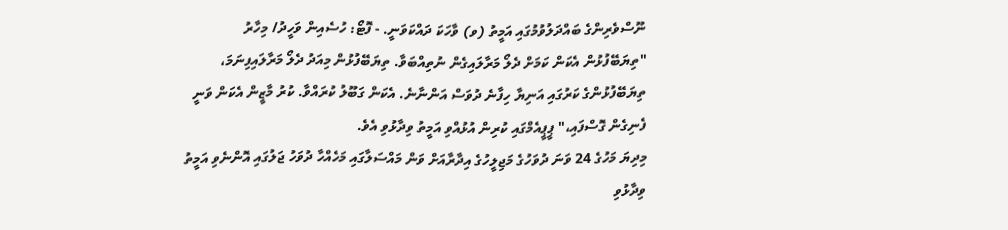ނޫސްވެރިންގެ ބައްދަލުވުމުގައި އަމީތު (ވ) ވާހަކަ ދައްކަވަނީ. - ފޮޓޯ: ހުސެއިން ވަހީދު/ މިހާރު
"ތިޔަބޭފުޅުން އެކަން ކަމަށް ދެލޯ މަރާލައިގެން ނުތިއްބަވާ. ތިޔަބޭފުޅުން މިއަދު ދެލޯ މަރާލައިފިނަމަ، ތިޔަބޭފުޅުންގެ ކަރުގައި އަނިޔާ ހިފާނެ ދުވަސް އަންނާނެ. އެކަން ގަބޫލު ކުރައްވާ. ކުރު މާޒީން އެކަން ވަނީ ފެނިގެން ގޮސްފައި،" ޕީޕީއެމްގައި ކުރިން އުޅުއްވި އަމީތު ވިދާޅުވި އެވެ.
މިދިޔަ މަހުގެ 24 ވަނަ ދުވަހުގެ މަޖިލީހުގެ އިދާރާއަށް ވަން މައްސަލާގައި މަހެއްހާ ދުވަހު ޖަލުގައި އޮންނެވި އަމީތު ވިދާޅުވި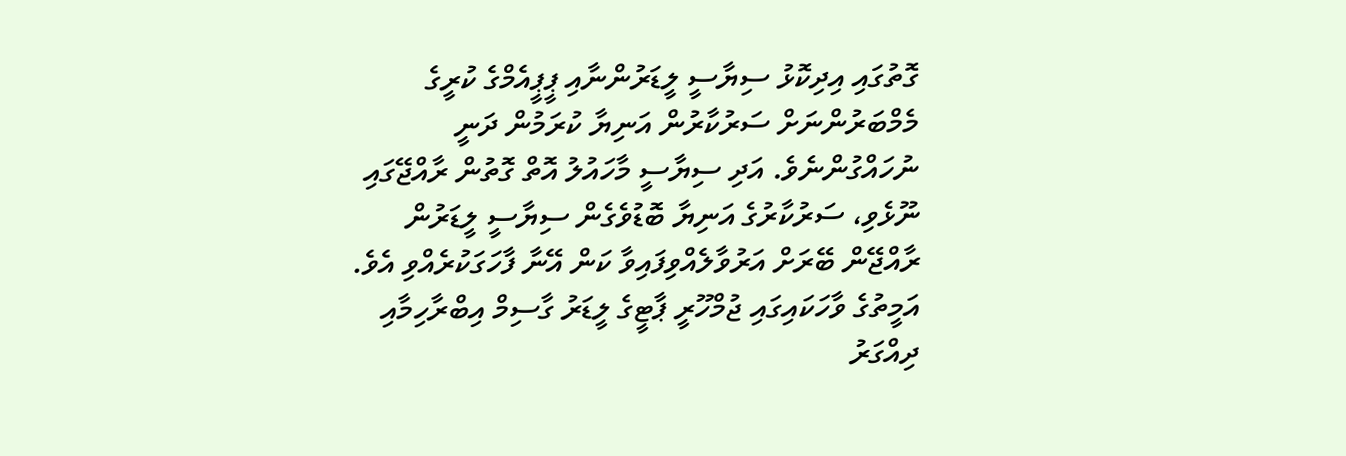ގޮތުގައި އިދިކޮޅު ސިޔާސީ ލީޑަރުންނާއި ޕީޕީއެމްގެ ކުރީގެ މެމްބަރުންނަށް ސަރުކާރުން އަނިޔާ ކުރަމުން ދަނީ ނުހައްގުންނެވެ. އަދި ސިޔާސީ މާހައުލު އޮތް ގޮތުން ރާއްޖޭގައި ނޫޅެވި، ސަރުކާރުގެ އަނިޔާ ބޮޑުވެގެން ސިޔާސީ ލީޑަރުން ރާއްޖޭން ބޭރަށް އަރުވާލެއްވިފައިވާ ކަން އޭނާ ފާހަގަކުރެއްވި އެވެ.
އަމީތުގެ ވާހަކައިގައި ޖުމްހޫރީ ޕާޓީގެ ލީޑަރު ގާސިމް އިބްރާހިމާއި ދިއްގަރު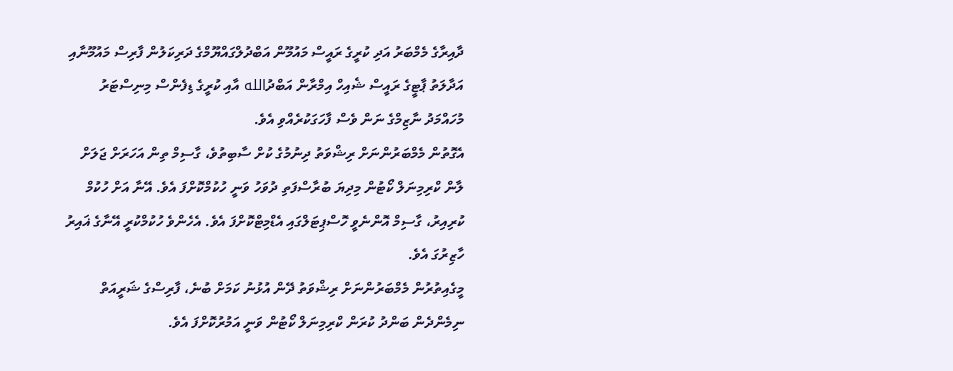ދާއިރާގެ މެމްބަރު އަދި ކުރީގެ ރައީސް މައުމޫން އަބްދުލްގައްޔޫމްގެ ދަރިކަލުން ފާރިސް މައުމޫނާއި އަދާލަތު ޕާޓީގެ ރައީސް ޝެއިހް އިމްރާން އަބްދުالله އާއި ކުރީގެ ޑިފެންސް މިނިސްޓަރު މުހައްމަދު ނާޒިމްގެ ނަން ވެސް ފާހަގަކުރެއްވި އެވެ.
އެގޮތުން މެމްބަރުންނަށް ރިޝްވަތު ދިނުމުގެ ކުށް ސާބިތުވެ، ގާސިމް ތިން އަހަރަށް ޖަލަށް ލާން ކްރިމިނަލް ކޯޓުން މިދިޔަ ބުރާސްފަތި ދުވަހު ވަނީ ހުކުމްކޮށްފަ އެވެ. އޭނާ އަށް ހުކުމް ކުރިއިރު، ގާސިމް އޮންނެވީ ހޮސްޕިޓަލްގައި އެޑްމިޓްކޮށްފަ އެވެ. އެހެންވެ ހުކުމްކުރީ އޭނާގެ ޣައިރު ހާޒިރުގަ އެވެ.
މީގެއިތުރުން މެމްބަރުންނަށް ރިޝްވަތު ދޭން އުޅުނު ކަމަށް ބުނެ، ފާރިސްގެ ޝަރީއަތް ނިމެންދެން ބަންދު ކުރަން ކްރިމިނަލް ކޯޓުން ވަނީ އަމުރުކޮށްފަ އެވެ.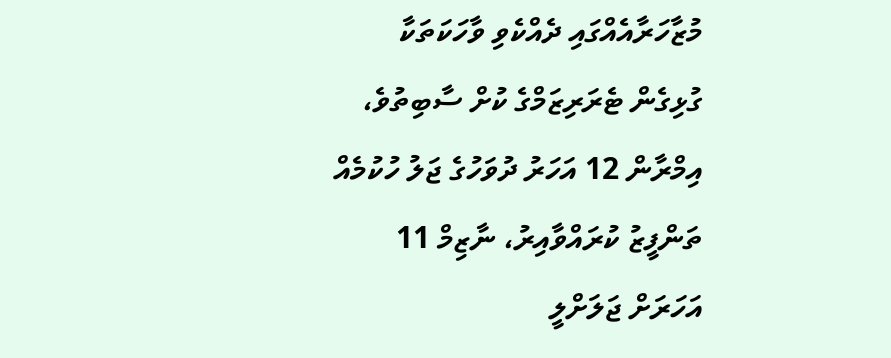މުޒާހަރާއެއްގައި ދެއްކެވި ވާހަކަތަކާ ގުޅިގެން ޓެރަރިޒަމްގެ ކުށް ސާބިތުވެ، އިމްރާން 12 އަހަރު ދުވަހުގެ ޖަލު ހުކުމެއް ތަންފީޒު ކުރައްވާއިރު، ނާޒިމް 11 އަހަރަށް ޖަލަށްލީ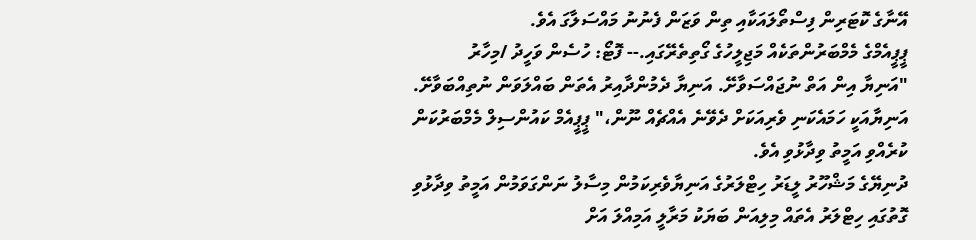އޭނާގެ ކޮޓަރިން ފިސްތޯލައަކާއި ތިން ވަޒަން ފެނުނު މައްސަލާގަ އެވެ.
ޕީޕީއެމްގެ މެމްބަރުންތަކެއް މަޖިލީހުގެ ގޯތިތެރޭގައި.-- ފޮޓޯ: ހުސެން ވަހީދު /މިހާރު
"އަނިޔާ އިން އަތް ނުޖައްސަވާށޭ. އަނިޔާ ދެމުންދާއިރު އެތަން ބައްލަވަން ނުތިއްބަވާށޭ. އަނިޔާއަކީ ހަމައެކަނި ވެރިއަކަށް ދެވޭނެ އެއްޗެއް ނޫން،" ޕީޕީއެމް ކައުންސިލް މެމްބަރުކަން ކުރެއްވި އަމީތު ވިދާޅުވި އެވެ.
ދުނިޔޭގެ މަޝްހޫރު ލީޑަރު ހިޓްލަރުގެ އަނިޔާވެރިކަމުން މިސާލު ނަންގަވަމުން އަމީތު ވިދާޅުވި ގޮތުގައި ހިޓްލަރު އެތައް މިލިއަން ބަޔަކު މަރާލީ އަމިއްލަ އަށް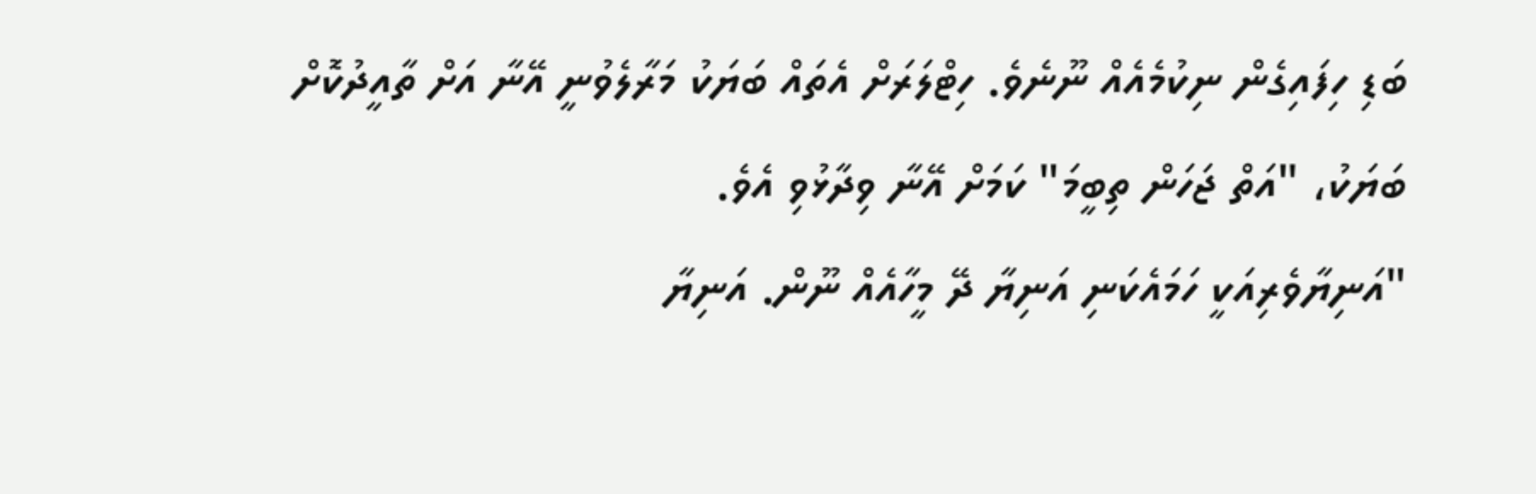ބަޑި ހިފައިގެން ނިކުމެއެއް ނޫނެވެ. ހިޓްލަރަށް އެތައް ބަޔަކު މަރާލެވުނީ އޭނާ އަށް ތާއީދުކޮށް ބަޔަކު، "އަތް ޖަހަން ތިބީމަ" ކަމަށް އޭނާ ވިދާޅުވި އެވެ.
"އަނިޔާވެރިއަކީ ހަމައެކަނި އަނިޔާ ދޭ މީހާއެއް ނޫން. އަނިޔާ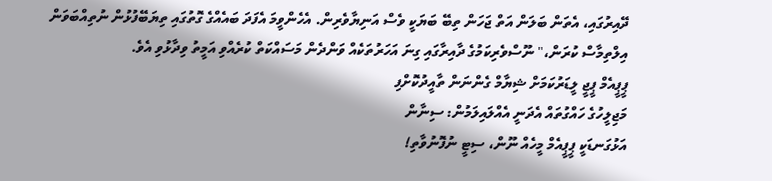ދޭއިރުގައި، އެތަން ބަލަން އަތް ޖަހަން ތިބޭ ބަޔަކީ ވެސް އަނިޔާވެރިން. އެހެންވީމަ އެފަދަ ބައެއްގެ ގޮތުގައި ތިޔަބޭފުޅުން ނުތިއްބަވަން އިލްތިމާސް ކުރަން،" ނޫސްވެރިކަމުގެ ދާއިރާގައި ގިނަ އަހަރުތަކެއް ވަންދެން މަސައްކަތް ކުރެއްވި އަމީތު ވިދާޅުވި އެވެ.
ޕީޕީއެމް ޕީޖީ ލީޑަރުކަމަށް ޝިޔާމް ގެންނަން ތާއީދުކޮށްފި
މަޖިލީހުގެ ހައްގުތައް އެދަނީ އެއްލައިލަމުން: ސިނާން
އަޅުގަނޑަކީ ޕީޕީއެމް މީހެއް ނޫން، ސިޓީ ނުފޮނުވާތި!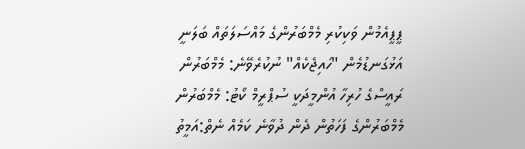ޕީޕީއެމުން ވަކިކުރި މެމްބަރުންގެ މައްސަލަތައް ބަލަނީ
އަޅުގަނޑުމެން "ހައިޖެކެއް" ނުކުރެވޭނެ: މެމްބަރުން
ރައީސްގެ ހުރިހާ އުންމީދަކީ ސުޕްރީމް ކޯޓު: މެމްބަރުން
މެމްބަރުންގެ ފަހަތުން ދެން ދުވާނެ ކަމެއް ނެތް:އަމީތު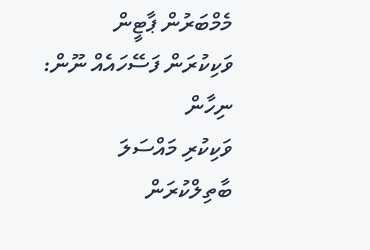މެމްބަރުން ޕާޓީން ވަކިކުރަން ފަސޭހައެއް ނޫން: ނިހާން
ވަކިކުރި މައްސަލަ ބާތިލްކުރަން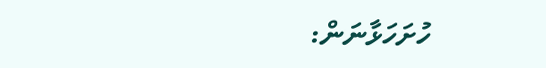ހުށަހަޅާނަން: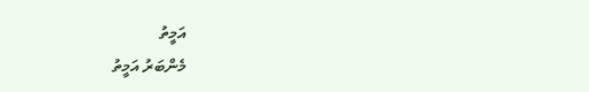އަމީތު
މެންބަރު އަމީތު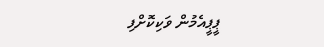ޕީޕީއެމުން ވަކިކޮށްފި